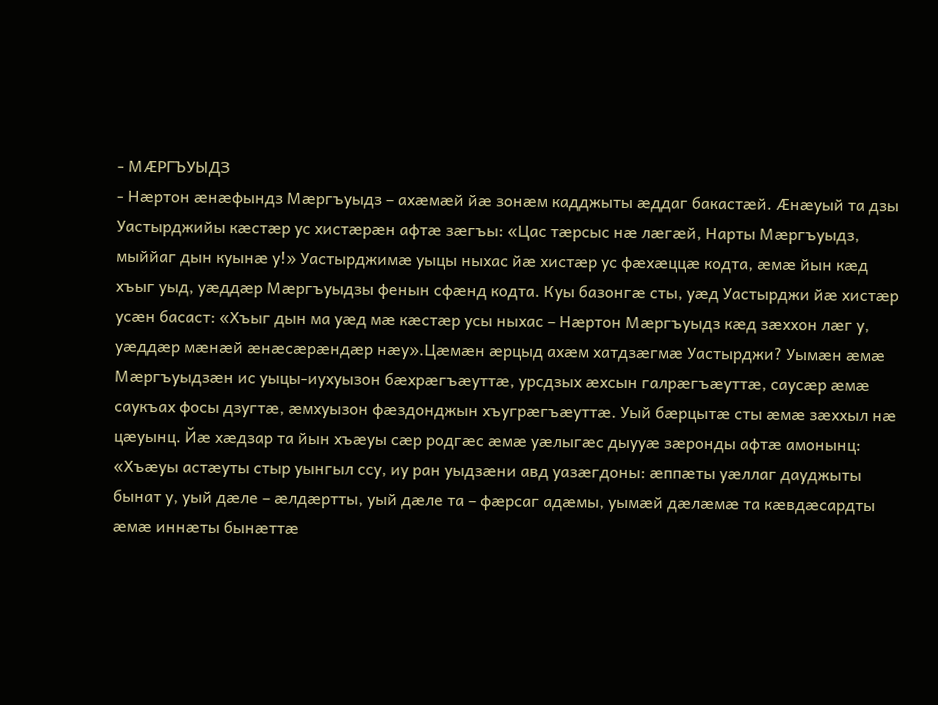- МÆРГЪУЫДЗ
- Нæртон æнæфындз Мæргъуыдз – ахæмæй йæ зонæм кадджыты æддаг бакастæй. Æнæуый та дзы Уастырджийы кæстæр ус хистæрæн афтæ зæгъы: «Цас тæрсыс нæ лæгæй, Нарты Мæргъуыдз, мыййаг дын куынæ у!» Уастырджимæ уыцы ныхас йæ хистæр ус фæхæццæ кодта, æмæ йын кæд хъыг уыд, уæддæр Мæргъуыдзы фенын сфæнд кодта. Куы базонгæ сты, уæд Уастырджи йæ хистæр усæн басаст: «Хъыг дын ма уæд мæ кæстæр усы ныхас – Нæртон Мæргъуыдз кæд зæххон лæг у, уæддæр мæнæй æнæсæрæндæр нæу».Цæмæн æрцыд ахæм хатдзæгмæ Уастырджи? Уымæн æмæ Мæргъуыдзæн ис уыцы-иухуызон бæхрæгъæуттæ, урсдзых æхсын галрæгъæуттæ, саусæр æмæ саукъах фосы дзугтæ, æмхуызон фæздонджын хъугрæгъæуттæ. Уый бæрцытæ сты æмæ зæххыл нæ цæуынц. Йæ хæдзар та йын хъæуы сæр родгæс æмæ уæлыгæс дыууæ зæронды афтæ амонынц: «Хъæуы астæуты стыр уынгыл ссу, иу ран уыдзæни авд уазæгдоны: æппæты уæллаг дауджыты бынат у, уый дæле – æлдæртты, уый дæле та – фæрсаг адæмы, уымæй дæлæмæ та кæвдæсардты æмæ иннæты бынæттæ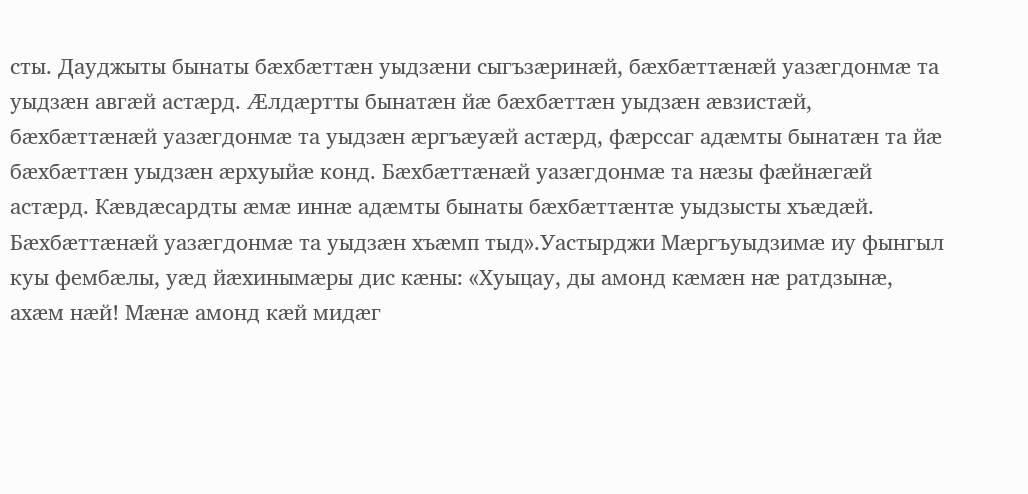сты. Дауджыты бынаты бæхбæттæн уыдзæни сыгъзæринæй, бæхбæттæнæй уазæгдонмæ та уыдзæн авгæй астæрд. Æлдæртты бынатæн йæ бæхбæттæн уыдзæн æвзистæй, бæхбæттæнæй уазæгдонмæ та уыдзæн æргъæуæй астæрд, фæрссаг адæмты бынатæн та йæ бæхбæттæн уыдзæн æрхуыйæ конд. Бæхбæттæнæй уазæгдонмæ та нæзы фæйнæгæй астæрд. Кæвдæсардты æмæ иннæ адæмты бынаты бæхбæттæнтæ уыдзысты хъæдæй. Бæхбæттæнæй уазæгдонмæ та уыдзæн хъæмп тыд».Уастырджи Мæргъуыдзимæ иу фынгыл куы фембæлы, уæд йæхинымæры дис кæны: «Хуыцау, ды амонд кæмæн нæ ратдзынæ, ахæм нæй! Мæнæ амонд кæй мидæг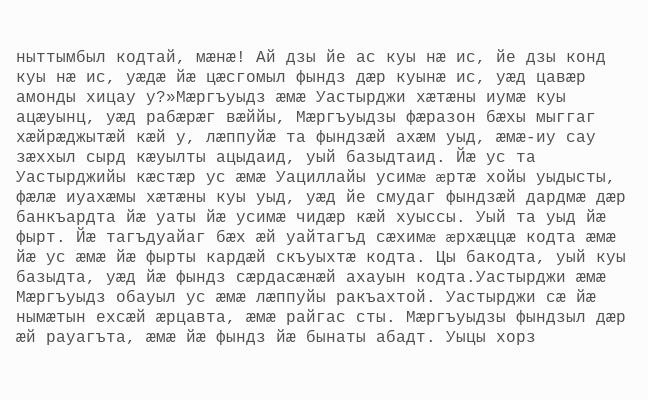ныттымбыл кодтай, мæнæ! Ай дзы йе ас куы нæ ис, йе дзы конд куы нæ ис, уæдæ йæ цæсгомыл фындз дæр куынæ ис, уæд цавæр амонды хицау у?»Мæргъуыдз æмæ Уастырджи хæтæны иумæ куы ацæуынц, уæд рабæрæг вæййы, Мæргъуыдзы фæразон бæхы мыггаг хæйрæджытæй кæй у, лæппуйæ та фындзæй ахæм уыд, æмæ-иу сау зæххыл сырд кæуылты ацыдаид, уый базыдтаид. Йæ ус та Уастырджийы кæстæр ус æмæ Уациллайы усимæ æртæ хойы уыдысты, фæлæ иуахæмы хæтæны куы уыд, уæд йе смудаг фындзæй дардмæ дæр банкъардта йæ уаты йæ усимæ чидæр кæй хуыссы. Уый та уыд йæ фырт. Йæ тагъдуайаг бæх æй уайтагъд сæхимæ æрхæццæ кодта æмæ йæ ус æмæ йæ фырты кардæй скъуыхтæ кодта. Цы бакодта, уый куы базыдта, уæд йæ фындз сæрдасæнæй ахауын кодта.Уастырджи æмæ Мæргъуыдз обауыл ус æмæ лæппуйы ракъахтой. Уастырджи сæ йæ нымæтын ехсæй æрцавта, æмæ райгас сты. Мæргъуыдзы фындзыл дæр æй рауагъта, æмæ йæ фындз йæ бынаты абадт. Уыцы хорз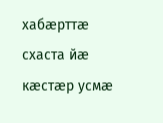хабæрттæ схаста йæ кæстæр усмæ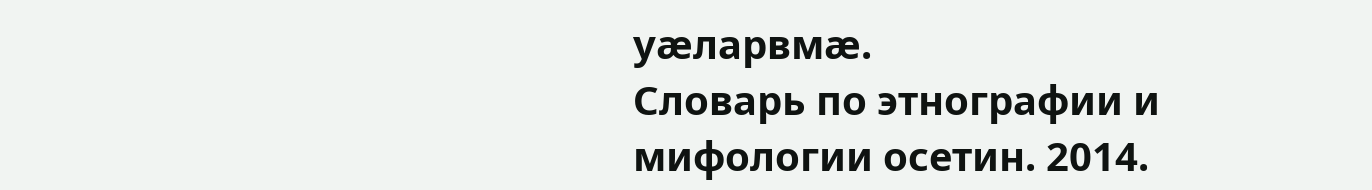уæларвмæ.
Словарь по этнографии и мифологии осетин. 2014.